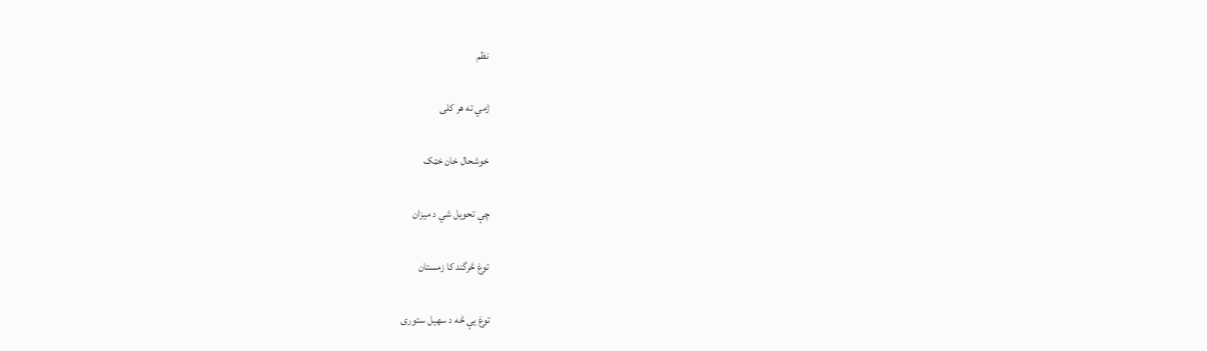نظم

ژمي ته هر کلی

خوشحال خان خټک

چې تحويل شي د ميزان

توغ څرگند کا زمستان

توغ يې څه د سهيل ستوری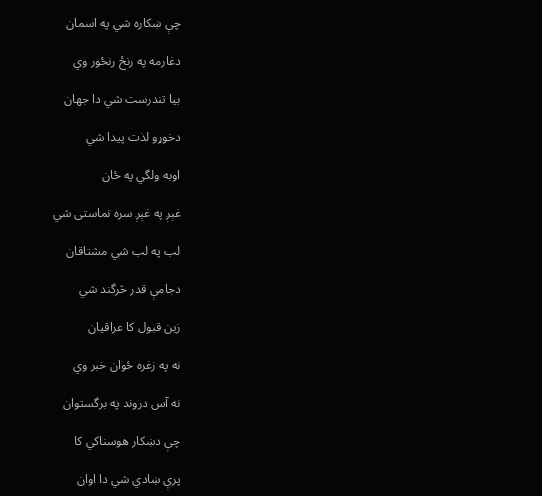چې ښکاره شي په اسمان

دغارمه په رنځ رنځور وي

بيا تندرست شي دا جهان

دخوړو لذت پيدا شي

اوبه ولگي په ځان

غېږ په غېږ سره نماستی شي

لب په لب شي مشتاقان

دجامې قدر څرگند شي

زين قبول کا عراقيان

نه په زغره ځوان خبر وي

نه آس دروند په برگستوان

چې دښکار هوسناکي کا

پرې ښادي شي دا اوان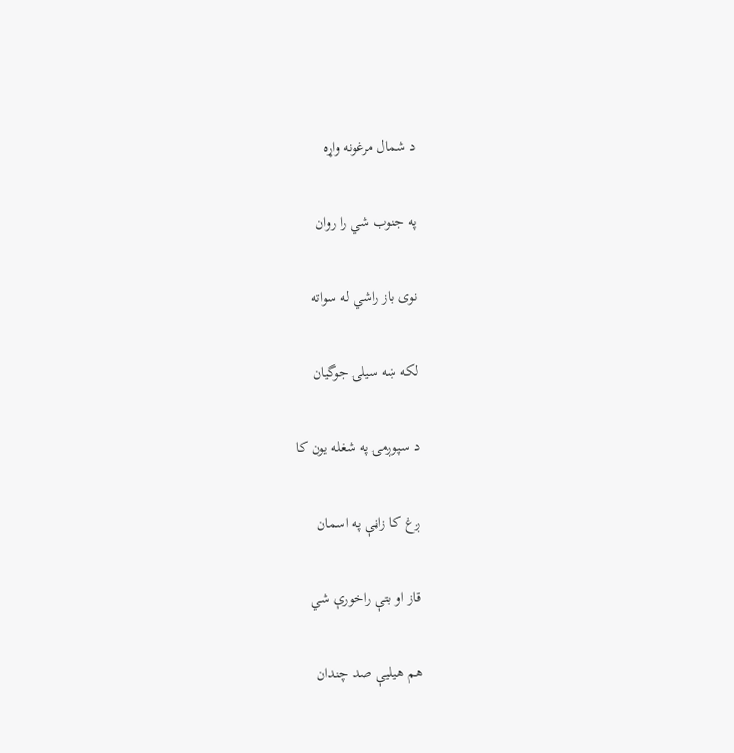د شمال مرغونه واړه

په جنوب شي را روان

نوی باز راشي له سواته

لکه ښه سيلۍ جوگيان

د سپوږمۍ په شغله يون کا

ږغ کا زاڼې په اسمان

قاز او بتې راخورې شي

هم هيليې صد چندان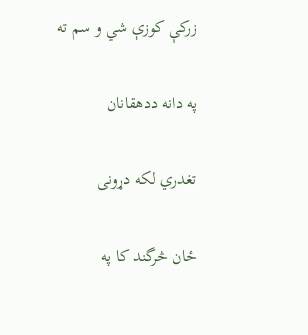زرکې کوزې شي و سم ته

په دانه ددهقانان

تغدري لکه دړونی

ځان څرگند کا په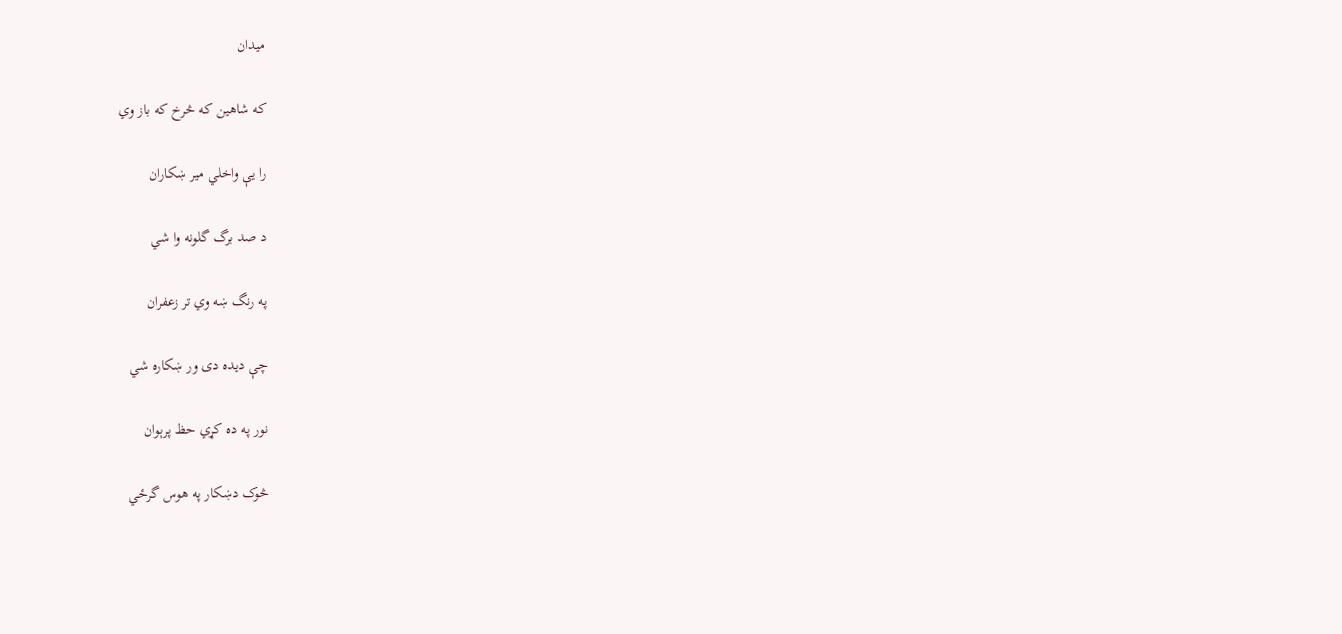ميدان

که شاهين که څرخ که باز وي

را يې واخلي مير ښکاران

د صد برگ گلونه وا شي

په رنگ ښه وي تر زعفران

چې ديده دی ور ښکاره شي

نور په ده کړي حظ پرېوان

څوک دښکار په هوس گرځي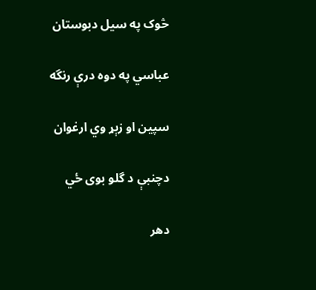څوک په سيل دبوستان

عباسي په دوه درې رنگه

سپين او زېړ وي ارغوان

دچنبې د گلو بوی ځي

دهر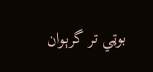بوټي تر گرېوان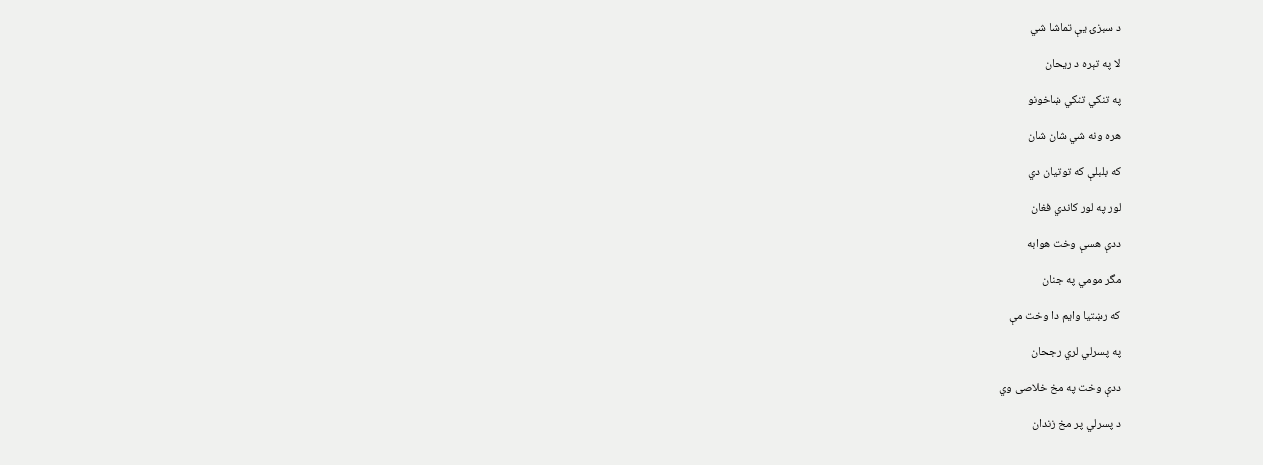د سبزۍ يې تماشا شي

لا په تېره د ريحان

په تنکي تنکي ښاخونو

هره ونه شي شان شان

که بلبلې که توتيان دي

لور په لور کاندي فغان

ددې هسې وخت هوابه

مگر مومي په جنان

که رښتيا وايم دا وخت مې

په پسرلي لري رجحان

ددې وخت په مخ خلاصی وي

د پسرلي پر مخ زندان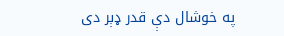په خوشال دې قدر ډېر دی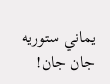يماني ستوريه جان جان!